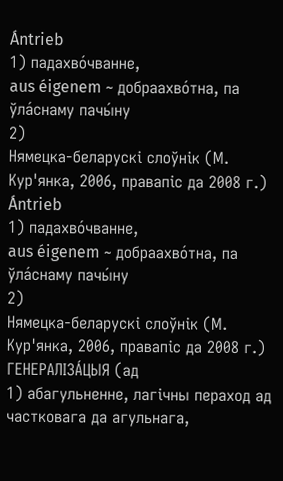Ántrieb
1) падахво́чванне,
aus éigenem ~ добраахво́тна, па ўла́снаму пачы́ну
2)
Нямецка-беларускі слоўнік (М. Кур'янка, 2006, правапіс да 2008 г.)
Ántrieb
1) падахво́чванне,
aus éigenem ~ добраахво́тна, па ўла́снаму пачы́ну
2)
Нямецка-беларускі слоўнік (М. Кур'янка, 2006, правапіс да 2008 г.)
ГЕНЕРАЛІЗА́ЦЫЯ (ад
1) абагульненне, лагічны пераход ад частковага да агульнага,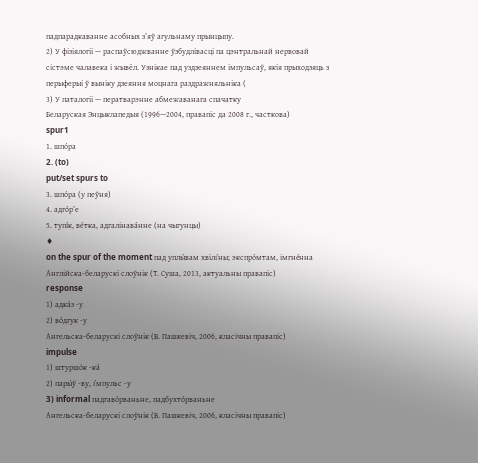падпарадкаванне асобных з’яў агульнаму прынцыпу.
2) У фізіялогіі — распаўсюджванне ўзбудлівасці па цэнтральнай нервовай сістэме чалавека і жывёл. Узнікае пад уздзеяннем імпульсаў, якія прыходзяць з перыферыі ў выніку дзеяння моцнага раздражняльніка (
3) У паталогіі — ператварэнне абмежаванага спачатку
Беларуская Энцыклапедыя (1996—2004, правапіс да 2008 г., часткова)
spur1
1. шпо́ра
2. (to)
put/set spurs to
3. шпо́ра (у пеўня)
4. адго́р’е
5. тупі́к, ве́тка, адгалінава́нне (на чыгунцы)
♦
on the spur of the moment пад уплы́вам хвілі́ны; экспро́мтам, імгне́нна
Англійска-беларускі слоўнік (Т. Суша, 2013, актуальны правапіс)
response
1) адка́з -у
2) во́дгук -у
Ангельска-беларускі слоўнік (В. Пашкевіч, 2006, класічны правапіс)
impulse
1) штуршо́к -ка́
2) пары́ў -ву, і́мпульс -у
3) informal падгаво́рваньне, падбухто́рваньне
Ангельска-беларускі слоўнік (В. Пашкевіч, 2006, класічны правапіс)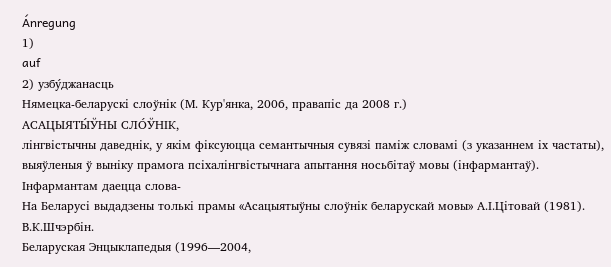Ánregung
1)
auf
2) узбу́джанасць
Нямецка-беларускі слоўнік (М. Кур'янка, 2006, правапіс да 2008 г.)
АСАЦЫЯТЫ́ЎНЫ СЛО́ЎНІК,
лінгвістычны даведнік, у якім фіксуюцца семантычныя сувязі паміж словамі (з указаннем іх частаты), выяўленыя ў выніку прамога псіхалінгвістычнага апытання носьбітаў мовы (інфармантаў).
Інфармантам даецца слова-
На Беларусі выдадзены толькі прамы «Асацыятыўны слоўнік беларускай мовы» А.І.Цітовай (1981).
В.К.Шчэрбін.
Беларуская Энцыклапедыя (1996—2004,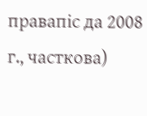правапіс да 2008 г., часткова)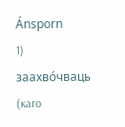Ánsporn
1) заахво́чваць (каго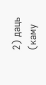2) даць (каму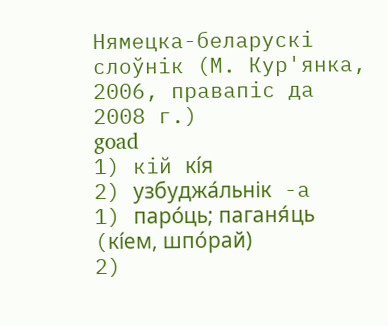Нямецка-беларускі слоўнік (М. Кур'янка, 2006, правапіс да 2008 г.)
goad
1) кій кі́я
2) узбуджа́льнік -а
1) паро́ць; паганя́ць (кі́ем, шпо́рай)
2)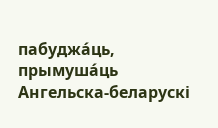пабуджа́ць, прымуша́ць
Ангельска-беларускі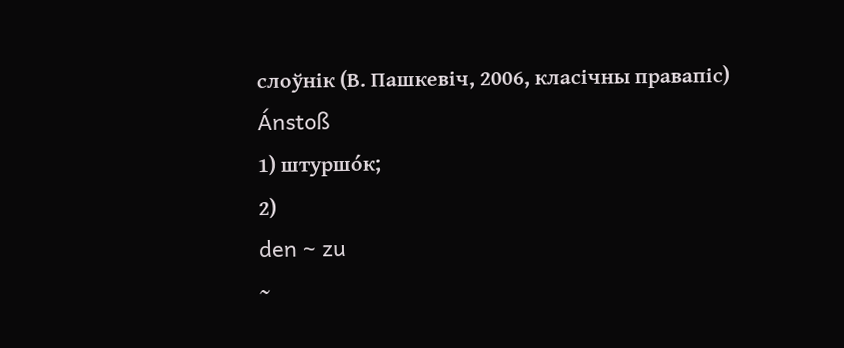слоўнік (В. Пашкевіч, 2006, класічны правапіс)
Ánstoß
1) штуршо́к;
2)
den ~ zu
~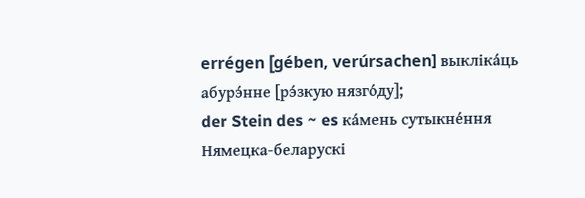errégen [gében, verúrsachen] выкліка́ць абурэ́нне [рэ́зкую нязго́ду];
der Stein des ~ es ка́мень сутыкне́ння
Нямецка-беларускі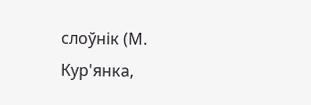слоўнік (М. Кур'янка,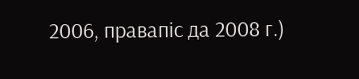2006, правапіс да 2008 г.)